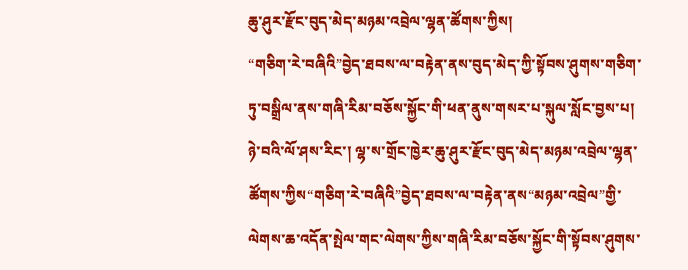ཆུ་ཤུར་རྫོང་བུད་མེད་མཉམ་འབྲེལ་ལྷན་ཚོགས་ཀྱིས།
“གཅིག་རེ་བཞིའི”བྱེད་ཐབས་ལ་བརྟེན་ནས་བུད་མེད་ཀྱི་སྟོབས་ཤུགས་གཅིག་ཏུ་བསྒྲིལ་ནས་གཞི་རིམ་བཅོས་སྐྱོང་གི་ཕན་ནུས་གསར་པ་སྐུལ་སློང་བྱས་པ།
ཉེ་བའི་ལོ་ཤས་རིང་། ལྷ་ས་གྲོང་ཁྱེར་ཆུ་ཤུར་རྫོང་བུད་མེད་མཉམ་འབྲེལ་ལྷན་ཚོགས་ཀྱིས“གཅིག་རེ་བཞིའི”བྱེད་ཐབས་ལ་བརྟེན་ནས“མཉམ་འབྲེལ”གྱི་ལེགས་ཆ་འདོན་སྤེལ་གང་ལེགས་ཀྱིས་གཞི་རིམ་བཅོས་སྐྱོང་གི་སྟོབས་ཤུགས་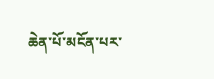ཆེན་པོ་མངོན་པར་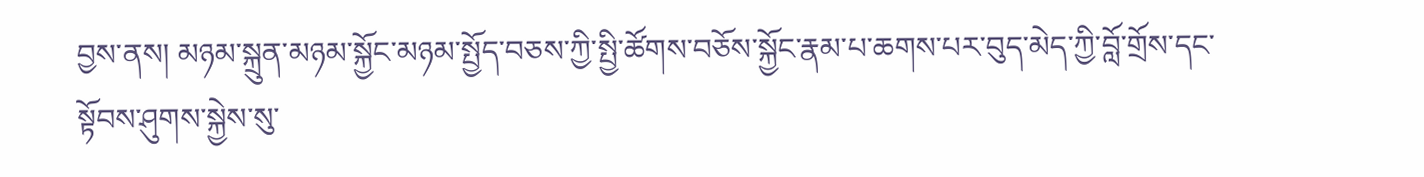བྱས་ནས། མཉམ་སྐྲུན་མཉམ་སྐྱོང་མཉམ་སྤྱོད་བཅས་ཀྱི་སྤྱི་ཚོགས་བཅོས་སྐྱོང་རྣམ་པ་ཆགས་པར་བུད་མེད་ཀྱི་བློ་གྲོས་དང་སྟོབས་ཤུགས་སྐྱེས་སུ་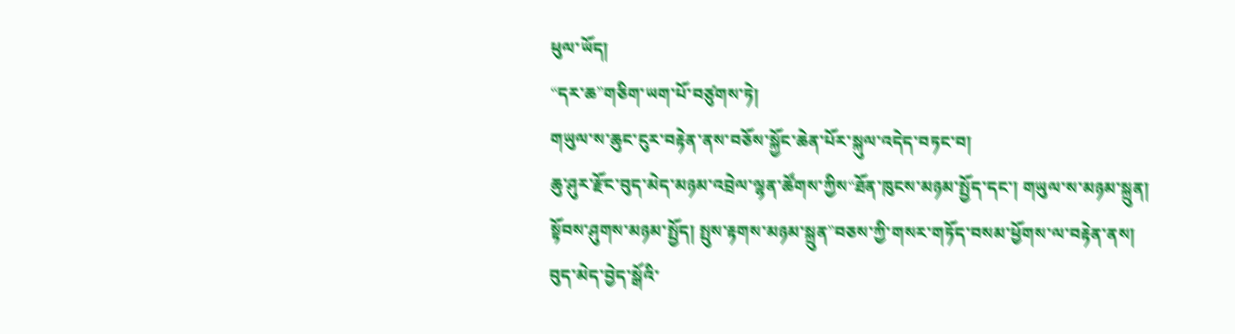ཕུལ་ཡོད།
“དར་ཆ”གཅིག་ཡག་པོ་བཙུགས་ཏེ།
གཡུལ་ས་ཆུང་ངུར་བརྟེན་ནས་བཅོས་སྐྱོང་ཆེན་པོར་སྐུལ་འདེད་བཏང་བ།
ཆུ་ཤུར་རྫོང་བུད་མེད་མཉམ་འབྲེལ་ལྷན་ཚོགས་ཀྱིས“ཐོན་ཁུངས་མཉམ་སྤྱོད་དང་། གཡུལ་ས་མཉམ་སྐྲུན། སྟོབས་ཤུགས་མཉམ་སྤྱོད། སྤུས་རྟགས་མཉམ་སྐྲུན”བཅས་ཀྱི་གསར་གཏོད་བསམ་ཕྱོགས་ལ་བརྟེན་ནས། བུད་མེད་བྱེད་སྒོའི་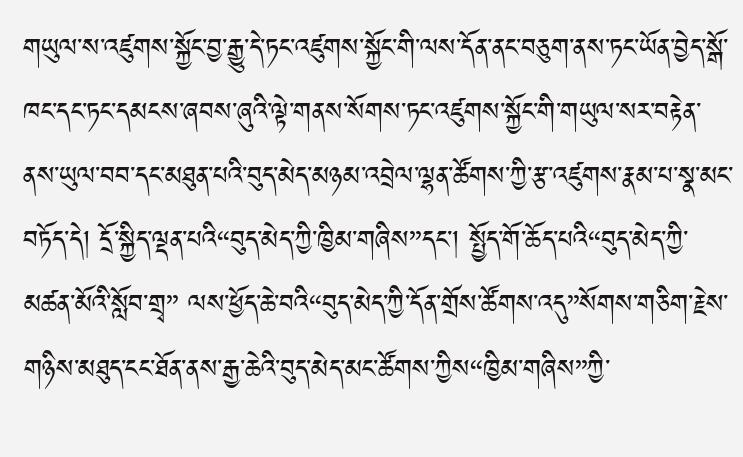གཡུལ་ས་འཛུགས་སྐྱོང་བྱ་རྒྱུ་དེ་ཏང་འཛུགས་སྐྱོང་གི་ལས་དོན་ནང་བཅུག་ནས་ཏང་ཡོན་བྱེད་སྒོ་ཁང་དང་ཏང་དམངས་ཞབས་ཞུའི་ལྟེ་གནས་སོགས་ཏང་འཛུགས་སྐྱོང་གི་གཡུལ་སར་བརྟེན་ནས་ཡུལ་བབ་དང་མཐུན་པའི་བུད་མེད་མཉམ་འབྲེལ་ལྷན་ཚོགས་ཀྱི་རྩ་འཛུགས་རྣམ་པ་སྣ་མང་བཏོད་དེ། དྲོ་སྐྱིད་ལྡན་པའི“བུད་མེད་ཀྱི་ཁྱིམ་གཞིས”དང་། སྤྱོད་གོ་ཆོད་པའི“བུད་མེད་ཀྱི་མཚན་མོའི་སློབ་གྲྭ” ལས་ཕྱོད་ཆེ་བའི“བུད་མེད་ཀྱི་དོན་གྲོས་ཚོགས་འདུ”སོགས་གཅིག་རྗེས་གཉིས་མཐུད་ངང་ཐོན་ནས་རྒྱ་ཆེའི་བུད་མེད་མང་ཚོགས་ཀྱིས“ཁྱིམ་གཞིས”ཀྱི་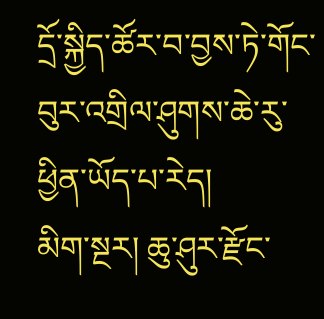དྲོ་སྐྱིད་ཚོར་བ་བྱས་ཏེ་གོང་བུར་འགྲིལ་ཤུགས་ཆེ་རུ་ཕྱིན་ཡོད་པ་རེད།
མིག་སྔར། ཆུ་ཤུར་རྫོང་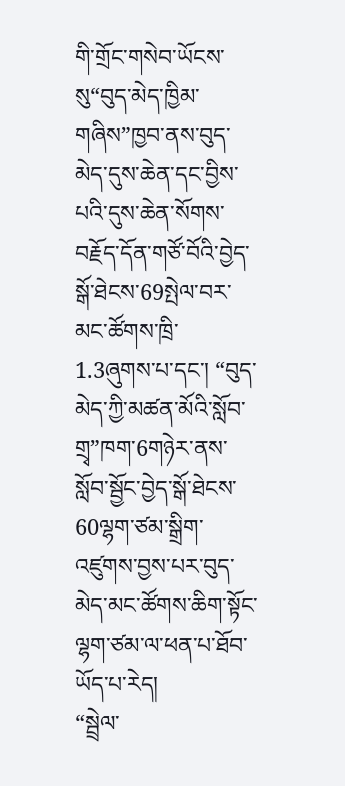གི་གྲོང་གསེབ་ཡོངས་སུ“བུད་མེད་ཁྱིམ་གཞིས”ཁྱབ་ནས་བུད་མེད་དུས་ཆེན་དང་བྱིས་པའི་དུས་ཆེན་སོགས་བརྗོད་དོན་གཙོ་བོའི་བྱེད་སྒོ་ཐེངས་69སྤེལ་བར་མང་ཚོགས་ཁྲི་1.3ཞུགས་པ་དང་། “བུད་མེད་ཀྱི་མཚན་མོའི་སློབ་གྲྭ”ཁག་6གཉེར་ནས་སློབ་སྦྱོང་བྱེད་སྒོ་ཐེངས་60ལྷག་ཙམ་སྒྲིག་འཛུགས་བྱས་པར་བུད་མེད་མང་ཚོགས་ཆིག་སྟོང་ལྷག་ཙམ་ལ་ཕན་པ་ཐོབ་ཡོད་པ་རེད།
“སྦྲེལ་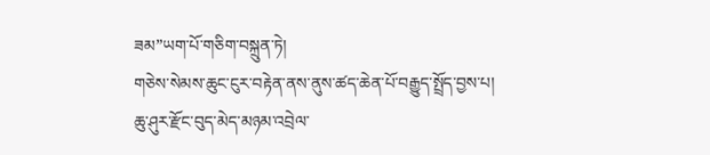ཟམ”ཡག་པོ་གཅིག་བསྐྲུན་ཏེ།
གཅེས་སེམས་ཆུང་ངུར་བརྟེན་ནས་ནུས་ཚད་ཆེན་པོ་བརྒྱུད་སྤྲོད་བྱས་པ།
ཆུ་ཤུར་རྫོང་བུད་མེད་མཉམ་འབྲེལ་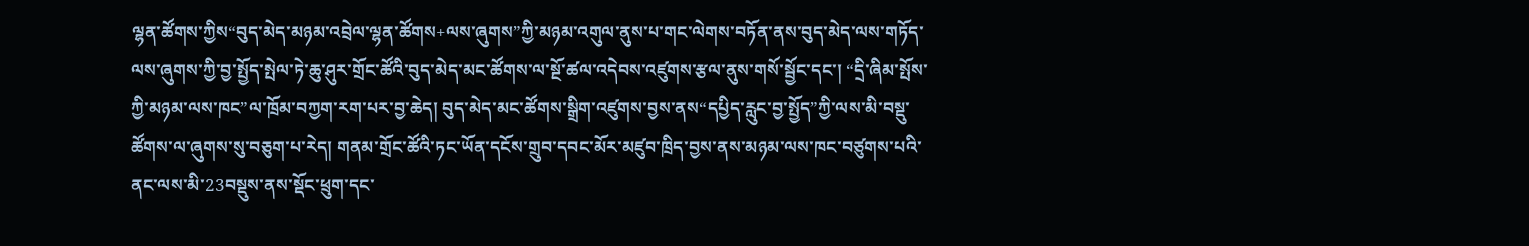ལྷན་ཚོགས་ཀྱིས“བུད་མེད་མཉམ་འབྲེལ་ལྷན་ཚོགས+ལས་ཞུགས”ཀྱི་མཉམ་འགུལ་ནུས་པ་གང་ལེགས་བཏོན་ནས་བུད་མེད་ལས་གཏོད་ལས་ཞུགས་ཀྱི་བྱ་སྤྱོད་སྤེལ་ཏེ་ཆུ་ཤུར་གྲོང་ཚོའི་བུད་མེད་མང་ཚོགས་ལ་སྔོ་ཚལ་འདེབས་འཛུགས་རྩལ་ནུས་གསོ་སྦྱོང་དང་། “དྲི་ཞིམ་སྤོས་ཀྱི་མཉམ་ལས་ཁང”ལ་ཁྲོམ་བཀྱག་རག་པར་བྱ་ཆེད། བུད་མེད་མང་ཚོགས་སྒྲིག་འཛུགས་བྱས་ནས“དཔྱིད་རླུང་བྱ་སྤྱོད”ཀྱི་ལས་མི་བསྡུ་ཚོགས་ལ་ཞུགས་སུ་བཅུག་པ་རེད། གནམ་གྲོང་ཚོའི་ཏང་ཡོན་དངོས་གྲུབ་དབང་མོར་མཛུབ་ཁྲིད་བྱས་ནས་མཉམ་ལས་ཁང་བཙུགས་པའི་ནང་ལས་མི་23བསྡུས་ནས་སྡོང་ཕྲུག་དང་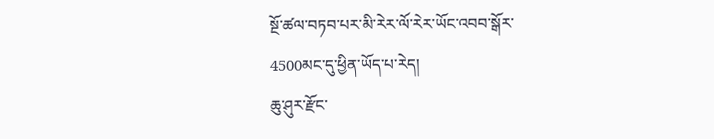སྔོ་ཚལ་བཏབ་པར་མི་རེར་ལོ་རེར་ཡོང་འབབ་སྒོར་4500མང་དུ་ཕྱིན་ཡོད་པ་རེད།
ཆུ་ཤུར་རྫོང་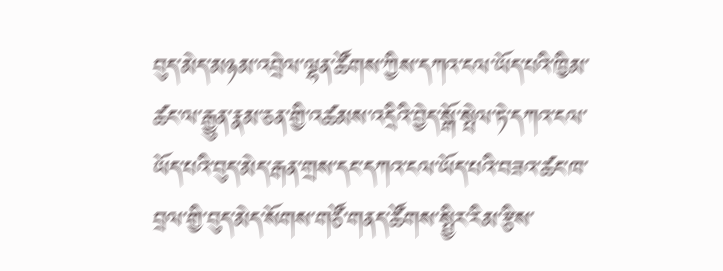བུད་མེད་མཉམ་འབྲེལ་ལྷན་ཚོགས་ཀྱིས་དཀའ་ངལ་ཡོད་པའི་ཁྱིམ་ཚང་ལ་རྒྱུན་རྣམ་ཅན་གྱི་འཚམས་འདྲིའི་བྱེད་སྒོ་སྤེལ་ཏེ་དཀའ་ངལ་ཡོད་པའི་བུད་མེད་རྒན་གྲས་དང་དཀའ་ངལ་ཡོད་པའི་བཟའ་ཚང་ཁ་བྲལ་གྱི་བུད་མེད་སོགས་གཙོ་གནད་ཚོགས་སྤྱིར་རིམ་རྩིས་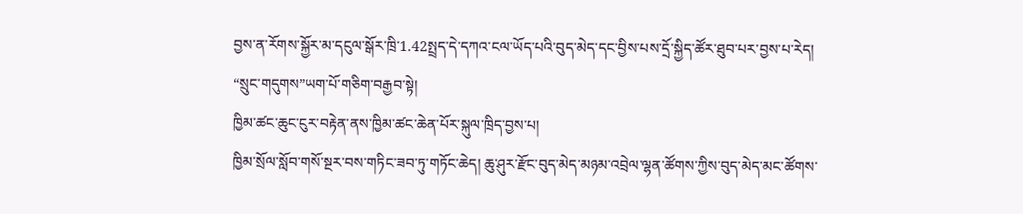བྱས་ན་རོགས་སྐྱོར་མ་དངུལ་སྒོར་ཁྲི་1.42སྤྲད་དེ་དཀའ་ངལ་ཡོད་པའི་བུད་མེད་དང་བྱིས་པས་དྲོ་སྐྱིད་ཚོར་ཐུབ་པར་བྱས་པ་རེད།
“སྲུང་གདུགས”ཡག་པོ་གཅིག་བརྒྱབ་སྟེ།
ཁྱིམ་ཚང་ཆུང་ངུར་བརྟེན་ནས་ཁྱིམ་ཚང་ཆེན་པོར་སྐུལ་ཁྲིད་བྱས་པ།
ཁྱིམ་སྲོལ་སློབ་གསོ་སྔར་བས་གཏིང་ཟབ་ཏུ་གཏོང་ཆེད། ཆུ་ཤུར་རྫོང་བུད་མེད་མཉམ་འབྲེལ་ལྷན་ཚོགས་ཀྱིས་བུད་མེད་མང་ཚོགས་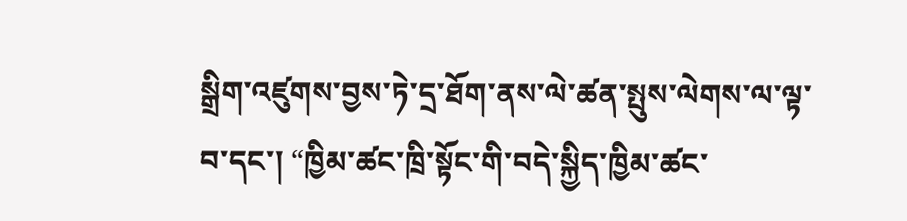སྒྲིག་འཛུགས་བྱས་ཏེ་དྲ་ཐོག་ནས་ལེ་ཚན་སྤུས་ལེགས་ལ་ལྟ་བ་དང་། “ཁྱིམ་ཚང་ཁྲི་སྟོང་གི་བདེ་སྐྱིད་ཁྱིམ་ཚང་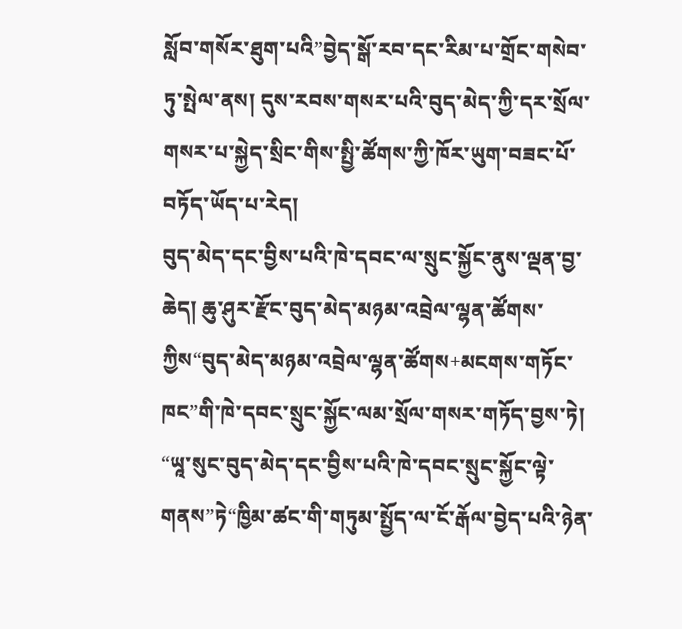སློབ་གསོར་ཐུག་པའི”བྱེད་སྒོ་རབ་དང་རིམ་པ་གྲོང་གསེབ་ཏུ་སྤེལ་ནས། དུས་རབས་གསར་པའི་བུད་མེད་ཀྱི་དར་སྲོལ་གསར་པ་སྐྱེད་སྲིང་གིས་སྤྱི་ཚོགས་ཀྱི་ཁོར་ཡུག་བཟང་པོ་བཏོད་ཡོད་པ་རེད།
བུད་མེད་དང་བྱིས་པའི་ཁེ་དབང་ལ་སྲུང་སྐྱོང་ནུས་ལྡན་བྱ་ཆེད། ཆུ་ཤུར་རྫོང་བུད་མེད་མཉམ་འབྲེལ་ལྷན་ཚོགས་ཀྱིས“བུད་མེད་མཉམ་འབྲེལ་ལྷན་ཚོགས+མངགས་གཏོང་ཁང”གི་ཁེ་དབང་སྲུང་སྐྱོང་ལམ་སྲོལ་གསར་གཏོད་བྱས་ཏེ། “ཡཱ་སུང་བུད་མེད་དང་བྱིས་པའི་ཁེ་དབང་སྲུང་སྐྱོང་ལྟེ་གནས”ཏེ“ཁྱིམ་ཚང་གི་གཏུམ་སྤྱོད་ལ་ངོ་རྒོལ་བྱེད་པའི་ཉེན་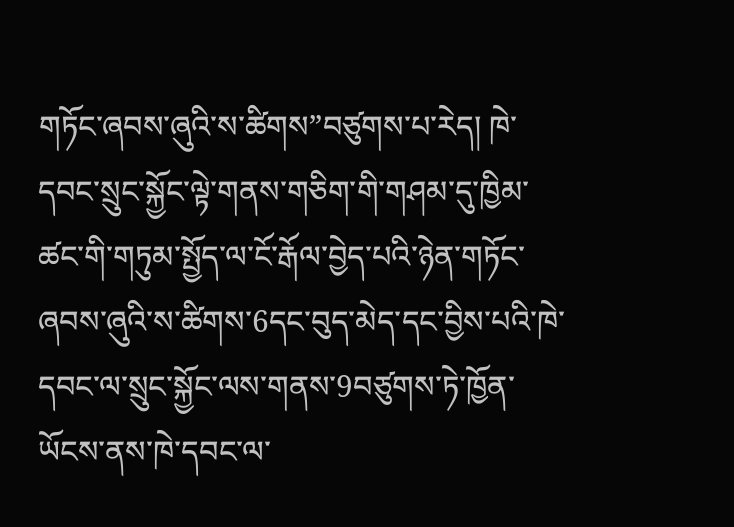གཏོང་ཞབས་ཞུའི་ས་ཚིགས”བཙུགས་པ་རེད། ཁེ་དབང་སྲུང་སྐྱོང་ལྟེ་གནས་གཅིག་གི་གཤམ་དུ་ཁྱིམ་ཚང་གི་གཏུམ་སྤྱོད་ལ་ངོ་རྒོལ་བྱེད་པའི་ཉེན་གཏོང་ཞབས་ཞུའི་ས་ཚིགས་6དང་བུད་མེད་དང་བྱིས་པའི་ཁེ་དབང་ལ་སྲུང་སྐྱོང་ལས་གནས་9བཙུགས་ཏེ་ཁྱོན་ཡོངས་ནས་ཁེ་དབང་ལ་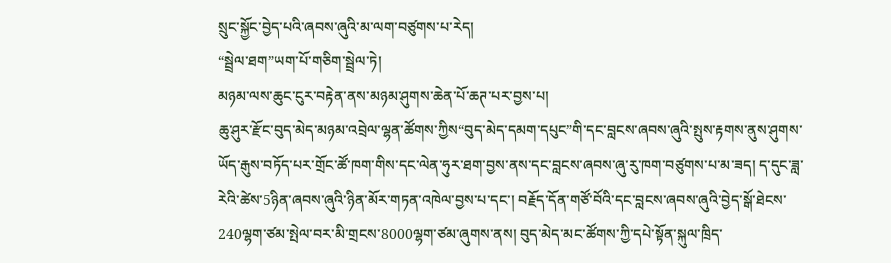སྲུང་སྐྱོང་བྱེད་པའི་ཞབས་ཞུའི་མ་ལག་བཙུགས་པ་རེད།
“སྦྲེལ་ཐག”ཡག་པོ་གཅིག་སྦྲེལ་ཏེ།
མཉམ་ལས་ཆུང་ངུར་བརྟེན་ནས་མཉམ་ཤུགས་ཆེན་པོ་ཆཊ་པར་བྱས་པ།
ཆུ་ཤུར་རྫོང་བུད་མེད་མཉམ་འབྲེལ་ལྷན་ཚོགས་ཀྱིས“བུད་མེད་དམག་དཔུང”གི་དང་བླངས་ཞབས་ཞུའི་སྤུས་རྟགས་ནུས་ཤུགས་ཡོད་རྒུས་བཏོད་པར་གྲོང་ཚོ་ཁག་གིས་དང་ལེན་ཧུར་ཐག་བྱས་ནས་དང་བླངས་ཞབས་ཞུ་རུ་ཁག་བཙུགས་པ་མ་ཟད། ད་དུང་ཟླ་རེའི་ཚེས་5ཉིན་ཞབས་ཞུའི་ཉིན་མོར་གཏན་འཁེལ་བྱས་པ་དང་། བརྗོད་དོན་གཙོ་བོའི་དང་བླངས་ཞབས་ཞུའི་བྱེད་སྒོ་ཐེངས་240ལྷག་ཙམ་སྤེལ་བར་མི་གྲངས་8000ལྷག་ཙམ་ཞུགས་ནས། བུད་མེད་མང་ཚོགས་ཀྱི་དཔེ་སྟོན་སྐུལ་ཁྲིད་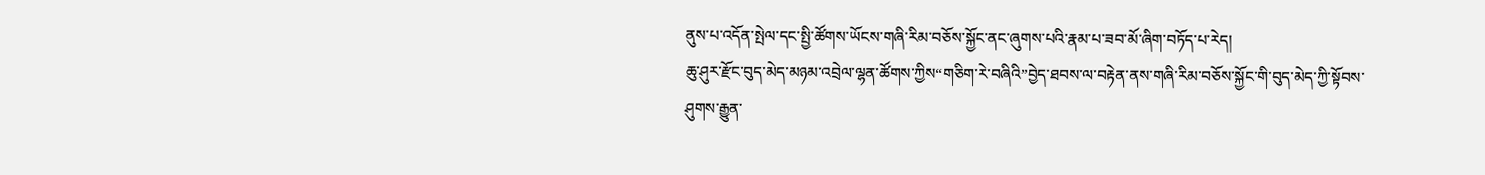ནུས་པ་འདོན་སྤེལ་དང་སྤྱི་ཚོགས་ཡོངས་གཞི་རིམ་བཅོས་སྐྱོང་ནང་ཞུགས་པའི་རྣམ་པ་ཟབ་མོ་ཞིག་བཏོད་པ་རེད།
ཆུ་ཤུར་རྫོང་བུད་མེད་མཉམ་འབྲེལ་ལྷན་ཚོགས་ཀྱིས“གཅིག་རེ་བཞིའི”བྱེད་ཐབས་ལ་བརྟེན་ནས་གཞི་རིམ་བཅོས་སྐྱོང་གི་བུད་མེད་ཀྱི་སྟོབས་ཤུགས་རྒྱུན་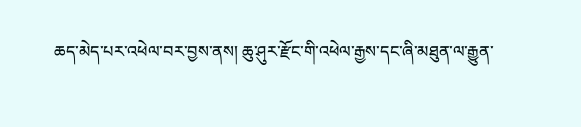ཆད་མེད་པར་འཕེལ་བར་བྱས་ནས། ཆུ་ཤུར་རྫོང་གི་འཕེལ་རྒྱས་དང་ཞི་མཐུན་ལ་རྒྱུན་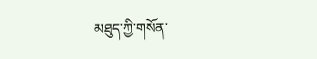མཐུད་ཀྱི་གསོན་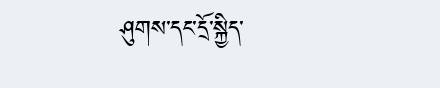ཤུགས་དང་དྲོ་སྐྱིད་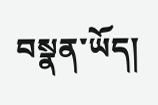བསྣན་ཡོད།